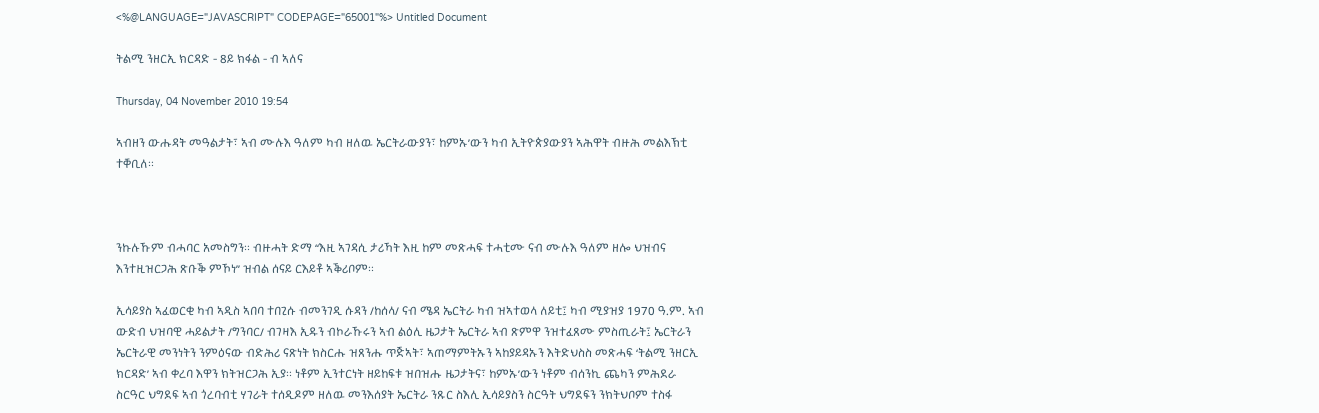<%@LANGUAGE="JAVASCRIPT" CODEPAGE="65001"%> Untitled Document

ትልሚ ንዘርኢ ክርዳድ - 8ይ ክፋል - ብ ኣለና

Thursday, 04 November 2010 19:54

ኣብዘን ውሑዳት መዓልታት፣ ኣብ ሙሉእ ዓለም ካብ ዘለዉ ኤርትራውያን፣ ከምኡ’ውን ካብ ኢትዮጵያውያን ኣሕዋት ብዙሕ መልእኽቲ ተቐቢለ።



ንኩሉኹም ብሓባር አመስግን። ብዙሓት ድማ “እዚ ኣገዳሲ ታሪኻት እዚ ከም መጽሓፍ ተሓቲሙ ናብ ሙሉእ ዓለም ዘሎ ህዝብና እንተዚዝርጋሕ ጽቡቕ ምኾነ” ዝብል ሰናይ ርእይቶ ኣቕሪቦም።

ኢሳይያስ ኣፈወርቂ ካብ ኣዲስ ኣበባ ተበጊሱ ብመንገዲ ሱዳን /ከሰላ/ ናብ ሜዳ ኤርትራ ካብ ዝኣተወላ ለይቲ፤ ካብ ሚያዝያ 1970 ዓ.ም. ኣብ ውድብ ህዝባዊ ሓይልታት /ግንባር/ ብገዛእ ኢዱን ብኮራኹሩን ኣብ ልዕሊ ዜጋታት ኤርትራ ኣብ ጽምዋ ንዝተፈጸሙ ምስጢራት፤ ኤርትራን ኤርትራዊ መንነትን ንምዕናው ብድሕሪ ናጽነት ክስርሑ ዝጸንሑ ጥጅኣት፣ ኣጠማምትኡን ኣከያይዳኡን እትድህስስ መጽሓፍ ‘ትልሚ ንዘርኢ ክርዳድ’ ኣብ ቀረባ እዋን ክትዝርጋሕ ኢያ። ነቶም ኢንተርነት ዘይከፍቱ ዝበዝሑ ዜጋታትና፣ ከምኡ’ውን ነቶም ብሰንኪ ጨካን ምሕደራ ስርዓር ህግደፍ ኣብ ጎረባብቲ ሃገራት ተሰዲዶም ዘለዉ መንእሰያት ኤርትራ ንጹር ስእሊ ኢሳይያስን ስርዓት ህግደፍን ንክትህቦም ተስፋ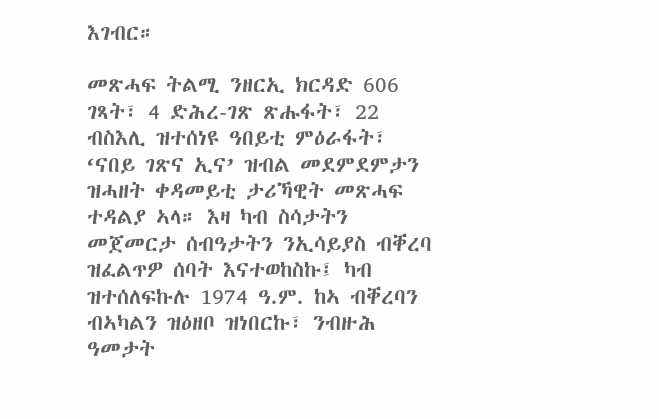እገብር።

መጽሓፍ ትልሚ ንዘርኢ ክርዳድ 606 ገጻት፣ 4 ድሕረ-ገጽ ጽሑፋት፣ 22 ብስእሊ ዝተሰነዩ ዓበይቲ ምዕራፋት፣ ‘ናበይ ገጽና ኢና’ ዝብል መደምደምታን ዝሓዘት ቀዳመይቲ ታሪኻዊት መጽሓፍ ተዳልያ ኣላ። እዛ ካብ ስሳታትን መጀመርታ ሰብዓታትን ንኢሳይያስ ብቐረባ ዝፈልጥዎ ሰባት እናተወከስኩ፤ ካብ ዝተሰለፍኩሉ 1974 ዓ.ም. ከኣ ብቐረባን ብኣካልን ዝዕዘቦ ዝነበርኩ፣ ንብዙሕ ዓመታት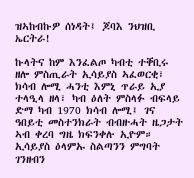ዝኣከብኩዎ ሰነዳት፤ ጆባእ ንህዝቢ ኤርትራ!

ኩላትና ከም እንፈልጦ ካብቲ ተቐቢሩ ዘሎ ምስጢራት ኢሳይያስ ኣፈወርቂ፣ ክሳብ ሎሚ ሓንቲ እምኒ ጥራይ ኢያ ተላዒላ ዘላ፣ ካብ ዕለት ምስላፉ ብፍላይ ድማ ካብ 1970 ክሳብ ሎሚ፤ ገና ዓበይቲ መስተንክራት ብብዙሓት ዜጋታት ኣብ ቀረባ ግዜ ክፍንቀሉ ኢዮም። ኢሳይያስ ዕላምኡ ስልጣንን ምግባት ገንዘብን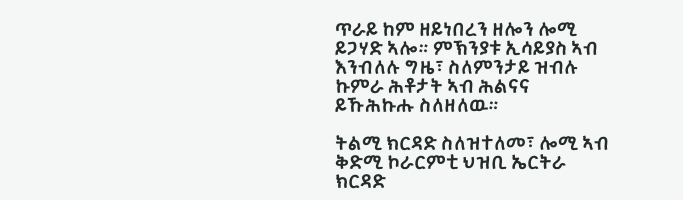ጥራይ ከም ዘይነበረን ዘሎን ሎሚ ይጋሃድ ኣሎ። ምኽንያቱ ኢሳይያስ ኣብ እንብለሉ ግዜ፣ ስለምንታይ ዝብሉ ኩምራ ሕቶታት ኣብ ሕልናና ይኹሕኩሑ ስለዘለዉ።

ትልሚ ክርዳድ ስለዝተለመ፣ ሎሚ ኣብ ቅድሚ ኮራርምቲ ህዝቢ ኤርትራ ክርዳድ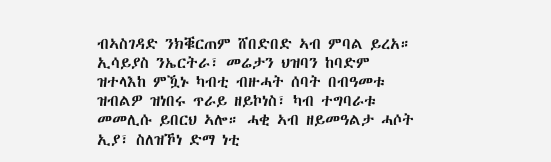ብኣስገዳድ ንክቑርጠም ሸበድበድ ኣብ ምባል ይረአ። ኢሳይያስ ንኤርትራ፣ መሬታን ህዝባን ከባድም ዝተላእከ ምዃኑ ካብቲ ብዙሓት ሰባት በብዓመቱ ዝብልዎ ዝነበሩ ጥራይ ዘይኮነስ፣ ካብ ተግባራቱ መመሊሱ ይበርህ ኣሎ። ሓቂ ኣብ ዘይመዓልታ ሓሶት ኢያ፣ ስለዝኾነ ድማ ነቲ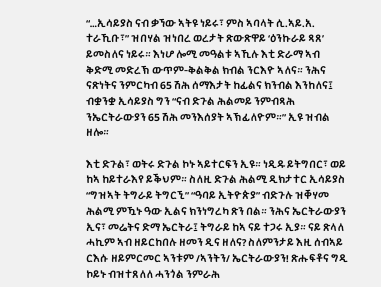“…ኢሳይያስ ናብ ቃኘው ኣትዩ ነይሩ፣ ምስ ኣባላት ሲ.ኣይ.አ. ተራኺቡ፣” ዝበሃል ዝነበረ ወረታት ጽውጽዋይ ‘ዕንኩራይ ጻጸ’ ይመስለና ነይሩ። እነሆ ሎሚ መዓልቱ ኣኺሉ እቲ ድራማ ኣብ ቅድሚ መድረኽ ውጥም-ቅልቅል ክብል ንርእዮ ኣለና። ንሕና ናጽነትና ንምርካብ 65 ሽሕ ሰማእታት ከፊልና ክንብል እንከለና፤ ብቋንቋ ኢሳይያስ ግን “ናብ ድጉል ሕልመይ ንምብጻሕ ንኤርትራውያን 65 ሽሕ መንእሰያት ኣኽፊለዮም።” ኢዩ ዝብል ዘሎ።

እቲ ድጉል፣ ወትሩ ድጉል ኮኑ ኣይተርፍን ኢዩ። ነዲዱ ይትግበር፣ ወይ ከኣ ከይተራእየ ይቕህም። ስለዚ ድጉል ሕልሚ ዲክታተር ኢሳይያስ “ግዝኣት ትግራይ ትግርኚ” “ዓባይ ኢትዮጵያ” ብድጉሉ ዝቐሃመ ሕልሚ ምዃኑ ዓው ኢልና ክንነግረካ ጽን በል። ንሕና ኤርትራውያን ኢና፣ መሬትና ድማ ኤርትራ፤ ትግራይ ከኣ ናይ ተጋሩ ኢያ። ናይ ጽላለ ሓኪም ኣብ ዘይርከበሉ ዘመን ዲና ዘለና? ስለምንታይ እዚ ሰብኣይ ርእሱ ዘይምርመር ኣንቱም /ኣንትን/ ኤርትራውያን! ጽሑፍቶና ግዲ ኮይኑ ብዝተጸለለ ሓንጎል ንምራሕ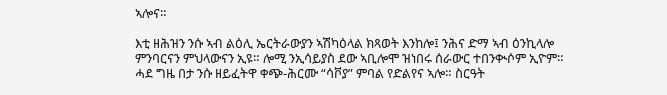ኣሎና።

እቲ ዘሕዝን ንሱ ኣብ ልዕሊ ኤርትራውያን ኣሽካዕላል ክጻወት እንከሎ፤ ንሕና ድማ ኣብ ዕንኪላሎ ምንባርናን ምህላውናን ኢዩ። ሎሚ ንኢሳይያስ ደው ኣቢሎሞ ዝነበሩ ሰራውር ተበንቊሶም ኢዮም። ሓደ ግዜ በታ ንሱ ዘይፈትዋ ቀጭ-ሕርሙ “ሳቮያ” ምባል የድልየና ኣሎ። ስርዓት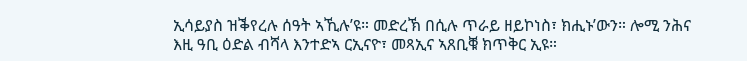ኢሳይያስ ዝቕየረሉ ሰዓት ኣኺሉ’ዩ። መድረኽ በሲሉ ጥራይ ዘይኮነስ፣ ክሒኑ’ውን። ሎሚ ንሕና እዚ ዓቢ ዕድል ብሻላ እንተድኣ ርኢናዮ፣ መጻኢና ኣጸቢቑ ክጥቅር ኢዩ።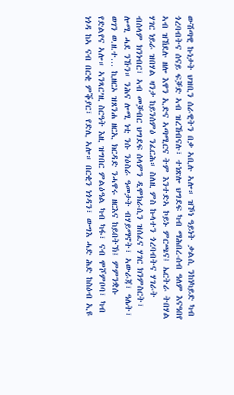ውሽጣዊ ኩነታት ህዝቢን ሰራዊትን በቃ ኣቢሉ ኣሎ። ዝኾነ ዓይነት ቃልሲ ንከነካይድ ካብ ጎረባብትና ሰናይ ፍቓድ ኣብ ዝረኸብናሉ፣ ተነጽሎ ህግደፍ ካብ ማሕበረ-ሰብ ዓለም እናዓበየ ኣብ ዝኸደሉ ዘሎ እዋን ኢድና ኣጣሚርና ትም እንተድኣ ኮይኑ ምርጫና፤ ኤርትራ ትበሃል ሃገር ነይራ ዝበሃል ዛንታ ከይንሰምዕ ንፈርሕ። ስለዚ ምስ ኩላተን ጎረባብትና ሃገራት ብሰላም ክንነብር፣ ኣብ መቓብር ህግደፍ ሰላምን ዲሞክራሲን ዝሰፈና ሃገር ክንምስርት፣ ሎሚ ሓደ ንኹን። ንሕና ሎሚ ነቲ ንሱ ንዕስራ ዓመታት ብሃይማኖት፣ ኣውራጃ፣ ዓሌት፣ ወገን ወ.ዘ.ተ… ኪዘርኦ ዝጸንሐ ዘርኢ ክርዳድ ንሓዋሩ ዘርእና ከይበትኽ፤ ምምንቋሱ የድልየና ኣሎ። ኣንጻር’ዚ ስርዓት እዚ ዝግበር ምልዕዓል ካብ ካፋ፣ ናብ ሞሾምቦባ፣ ካብ ነጎዳ ከኣ ናብ በርቂ ምቕያር፣ የድሊ ኣሎ። በርቂን ነጎዳን፣ ውግእ ሓድ ሕድ ከስዕብ ኢዩ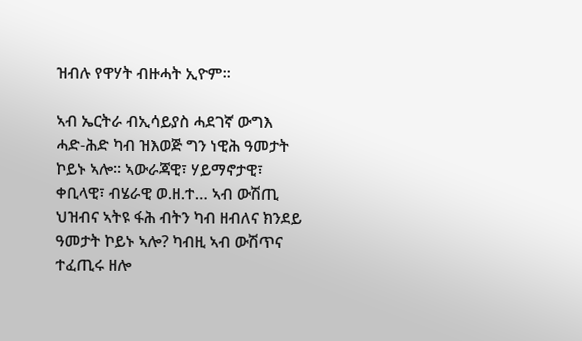ዝብሉ የዋሃት ብዙሓት ኢዮም።

ኣብ ኤርትራ ብኢሳይያስ ሓደገኛ ውግእ ሓድ-ሕድ ካብ ዝእወጅ ግን ነዊሕ ዓመታት ኮይኑ ኣሎ። ኣውራጃዊ፣ ሃይማኖታዊ፣ ቀቢላዊ፣ ብሄራዊ ወ.ዘ.ተ… ኣብ ውሽጢ ህዝብና ኣትዩ ፋሕ ብትን ካብ ዘብለና ክንደይ ዓመታት ኮይኑ ኣሎ? ካብዚ ኣብ ውሽጥና ተፈጢሩ ዘሎ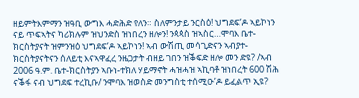ዘይምትእምማን ዝዓቢ ውግእ ሓድሕድ የለን። ስለምንታይ ንርስዕ! ህግደፍ’ዶ ኣይኮነን ናይ ጥፍኣትና ካሪክሉም ዝህንድስ ዝነበረን ዘሎን! ንጳጳስ ዝኣስር…ሞባእ ቤተ-ክርስትያናት ዝምንዝዕ ህግደፍ’ዶ ኣይኮነን! ኣብ ውሽጢ መሳጊድናን ኣብያተ-ክርስትያናትናን ሰለይቲ እናኣዋፈረ ንዜጋታት ብዘይ ገበን ዝቕፍድ ዘሎ መን ድዩ? /ኣብ 2006 ዓ.ም. ቤተ-ክርስትያን ኣቡነ-ተክለ ሃይማኖት ሓዝሓዝ ኣኪባቶ ዝነበረት 600 ሽሕ ናቕፋ ናብ ህግደፍ ተረኪቡ/ ንሞባእ ዝወስድ መንግስቲ ተሰሚዑ’ዶ ይፈልጥ ኢዩ?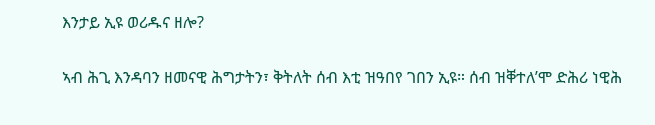እንታይ ኢዩ ወሪዱና ዘሎ?

ኣብ ሕጊ እንዳባን ዘመናዊ ሕግታትን፣ ቅትለት ሰብ እቲ ዝዓበየ ገበን ኢዩ። ሰብ ዝቐተለ’ሞ ድሕሪ ነዊሕ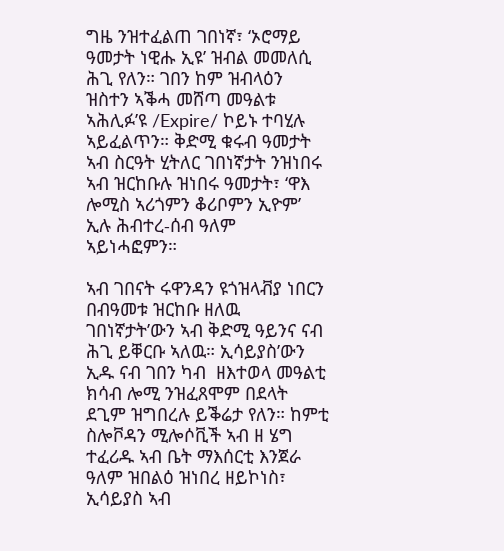ግዜ ንዝተፈልጠ ገበነኛ፣ ‘ኦሮማይ ዓመታት ነዊሑ ኢዩ’ ዝብል መመለሲ ሕጊ የለን። ገበን ከም ዝብላዕን ዝስተን ኣቕሓ መሸጣ መዓልቱ ኣሕሊፉ’ዩ /Expire/ ኮይኑ ተባሂሉ ኣይፈልጥን። ቅድሚ ቁሩብ ዓመታት ኣብ ስርዓት ሂትለር ገበነኛታት ንዝነበሩ ኣብ ዝርከቡሉ ዝነበሩ ዓመታት፣ ‘ዋእ ሎሚስ ኣሪጎምን ቆሪቦምን ኢዮም’ ኢሉ ሕብተረ-ሰብ ዓለም ኣይነሓፎምን።

ኣብ ገበናት ሩዋንዳን ዩጎዝላቭያ ነበርን በብዓመቱ ዝርከቡ ዘለዉ ገበነኛታት’ውን ኣብ ቅድሚ ዓይንና ናብ ሕጊ ይቐርቡ ኣለዉ። ኢሳይያስ’ውን ኢዱ ናብ ገበን ካብ  ዘእተወላ መዓልቲ ክሳብ ሎሚ ንዝፈጸሞም በደላት ደጊም ዝግበረሉ ይቕሬታ የለን። ከምቲ ስሎቮዳን ሚሎሶቪች ኣብ ዘ ሄግ ተፈሪዱ ኣብ ቤት ማእሰርቲ እንጀራ ዓለም ዝበልዕ ዝነበረ ዘይኮነስ፣ ኢሳይያስ ኣብ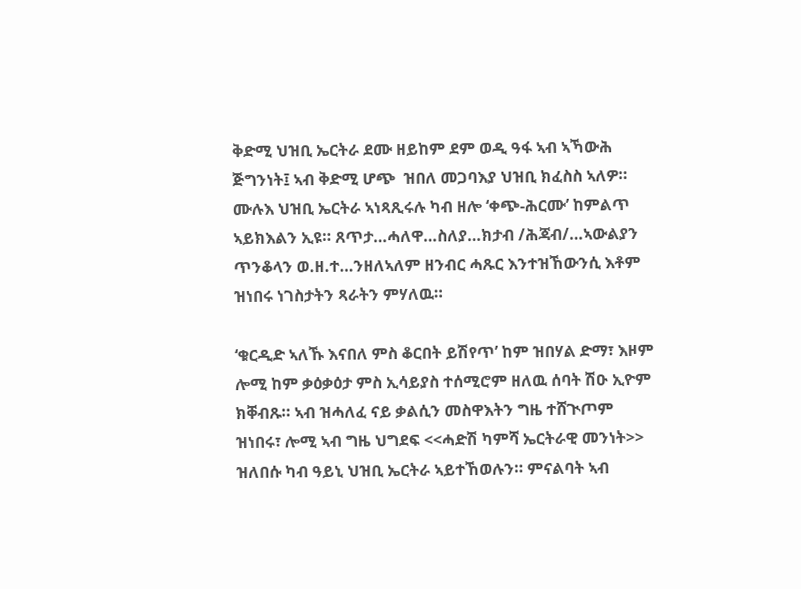ቅድሚ ህዝቢ ኤርትራ ደሙ ዘይከም ደም ወዲ ዓፋ ኣብ ኣኻውሕ ጅግንነት፤ ኣብ ቅድሚ ሆጭ  ዝበለ መጋባእያ ህዝቢ ክፈስስ ኣለዎ። ሙሉእ ህዝቢ ኤርትራ ኣነጻጺሩሉ ካብ ዘሎ ‘ቀጭ-ሕርሙ’ ከምልጥ ኣይክእልን ኢዩ። ጸጥታ…ሓለዋ…ስለያ…ክታብ /ሕጃብ/…ኣውልያን ጥንቆላን ወ.ዘ.ተ…ንዘለኣለም ዘንብር ሓጹር እንተዝኸውንሲ እቶም ዝነበሩ ነገስታትን ጻራትን ምሃለዉ።

‘ቁርዲድ ኣለኹ እናበለ ምስ ቆርበት ይሽየጥ’ ከም ዝበሃል ድማ፣ እዞም ሎሚ ከም ቃዕቃዕታ ምስ ኢሳይያስ ተሰሚሮም ዘለዉ ሰባት ሽዑ ኢዮም ክቐብጹ። ኣብ ዝሓለፈ ናይ ቃልሲን መስዋእትን ግዜ ተሸጒጦም ዝነበሩ፣ ሎሚ ኣብ ግዜ ህግደፍ <<ሓድሽ ካምሻ ኤርትራዊ መንነት>> ዝለበሱ ካብ ዓይኒ ህዝቢ ኤርትራ ኣይተኸወሉን። ምናልባት ኣብ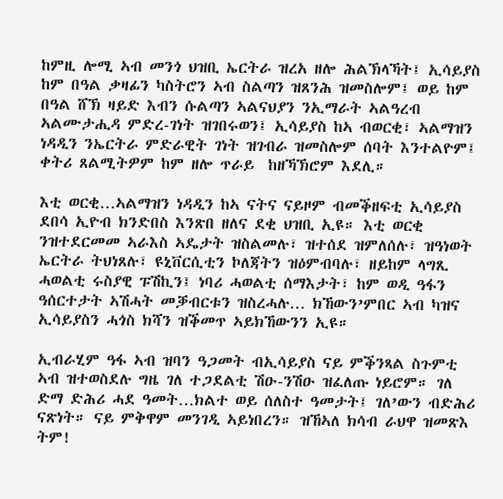ከምዚ ሎሚ ኣብ መንጎ ህዝቢ ኤርትራ ዝረአ ዘሎ ሕልኽላኻት፤ ኢሳይያስ ከም በዓል ቃዛፊን ካስትሮን ኣብ ስልጣን ዝጸንሕ ዝመስሎም፤ ወይ ከም በዓል ሸኽ ዛይድ እብን ሱልጣን ኣልናህያን ንኢማራት ኣልዓረብ ኣልሙታሒዳ ምድረ-ገነት ዝገበሩወን፤ ኢሳይያስ ከኣ ብወርቂ፣ ኣልማዝን ነዳዲን ንኤርትራ ምድራዊት ገነት ዝገብራ ዝመስሎም ሰባት እንተልዮም፤ ቀትሪ ጸልሚትዎም ከም ዘሎ ጥራይ  ከዘኻኽሮም እደሊ።

እቲ ወርቂ…ኣልማዝን ነዳዲን ከኣ ናትና ናይዞም ብመቕዘፍቲ ኢሳይያስ ደበሳ ኢዮብ ክንድበስ እንጽበ ዘለና ደቂ ህዝቢ ኢዩ። እቲ ወርቂ ንዝተደርመመ ኣራእስ ኣዴታት ዝስልመሉ፣ ዝተሰደ ዝምለሰሉ፣ ዝዓነወት ኤርትራ ትህነጸሉ፣ ዩኒቨርሲቲን ኮለጃትን ዝዕምብባሉ፣ ዘይከም ላግጺ ሓወልቲ ሩስያዊ ፑሽኪን፤ ነባሪ ሓወልቲ ሰማእታት፣ ከም ወዲ ዓፋን ዓሰርተታት ኣሽሓት መቓብርቱን ዝስረሓሉ… ክኸውን’ምበር ኣብ ካዝና ኢሳይያስን ሓጎስ ክሻን ዝቕመጥ ኣይክኸውንን ኢዩ።

ኢብራሂም ዓፋ ኣብ ዝባን ዓጋመት ብኢሳይያስ ናይ ምቕንጻል ስጉምቲ ኣብ ዝተወስደሉ ግዜ ገለ ተጋደልቲ ሽዑ-ንሽዑ ዝፈለጡ ነይሮም። ገለ ድማ ድሕሪ ሓደ ዓመት…ክልተ ወይ ሰለስተ ዓመታት፤ ገለ’ውን ብድሕሪ ናጽነት። ናይ ምቅዋም መንገዲ ኣይነበረን። ዝኸኣለ ክሳብ ራህዋ ዝመጽእ ትም!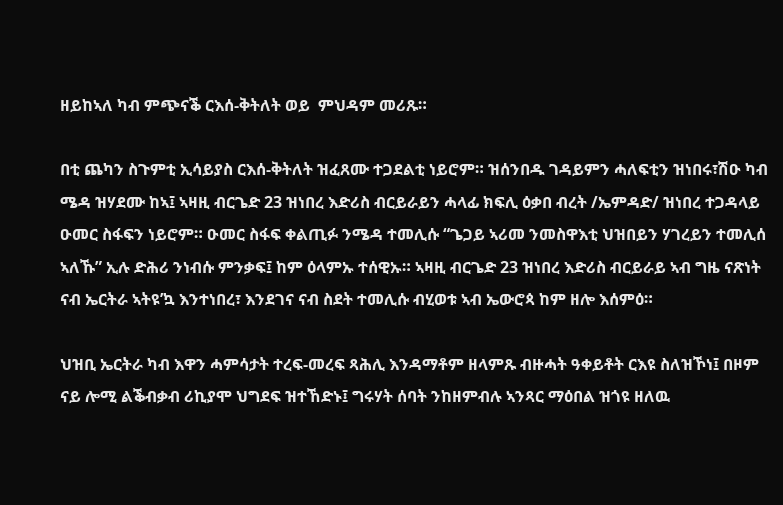ዘይከኣለ ካብ ምጭናቕ ርእሰ-ቅትለት ወይ  ምህዳም መሪጹ።

በቲ ጨካን ስጉምቲ ኢሳይያስ ርእሰ-ቅትለት ዝፈጸሙ ተጋደልቲ ነይሮም። ዝሰንበዱ ገዳይምን ሓለፍቲን ዝነበሩ፣ሽዑ ካብ ሜዳ ዝሃደሙ ከኣ፤ ኣዛዚ ብርጌድ 23 ዝነበረ እድሪስ ብርይራይን ሓላፊ ክፍሊ ዕቃበ ብረት /ኤምዳድ/ ዝነበረ ተጋዳላይ ዑመር ስፋፍን ነይሮም። ዑመር ስፋፍ ቀልጢፉ ንሜዳ ተመሊሱ “ጌጋይ ኣሪመ ንመስዋእቲ ህዝበይን ሃገረይን ተመሊሰ ኣለኹ” ኢሉ ድሕሪ ንነብሱ ምንቃፍ፤ ከም ዕላምኡ ተሰዊኡ። ኣዛዚ ብርጌድ 23 ዝነበረ እድሪስ ብርይራይ ኣብ ግዜ ናጽነት ናብ ኤርትራ ኣትዩ’ኳ እንተነበረ፣ እንደገና ናብ ስደት ተመሊሱ ብሂወቱ ኣብ ኤውሮጳ ከም ዘሎ እሰምዕ።

ህዝቢ ኤርትራ ካብ እዋን ሓምሳታት ተረፍ-መረፍ ጻሕሊ እንዳማቶም ዘላምጹ ብዙሓት ዓቀይቶት ርእዩ ስለዝኾነ፤ በዞም ናይ ሎሚ ልቕብቃብ ሪኪያሞ ህግደፍ ዝተኸድኑ፤ ግሩሃት ሰባት ንከዘምብሉ ኣንጻር ማዕበል ዝጎዩ ዘለዉ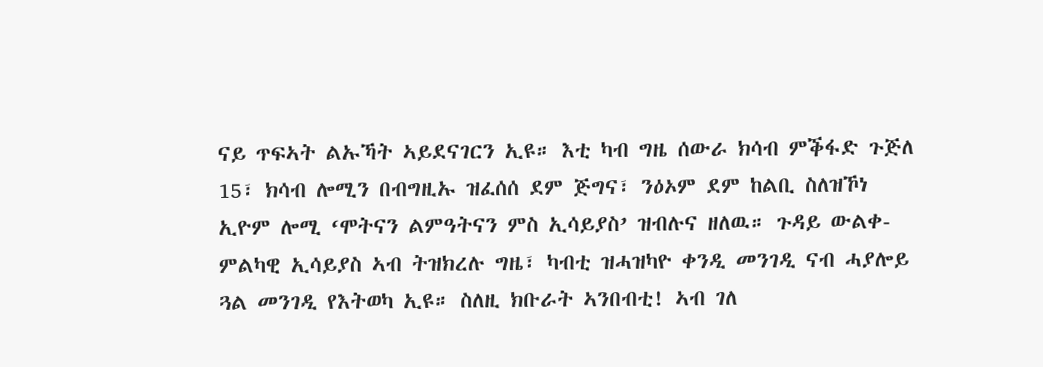ናይ ጥፍኣት ልኡኻት ኣይደናገርን ኢዩ። እቲ ካብ ግዜ ሰውራ ክሳብ ምቕፋድ ጉጅለ 15፣ ክሳብ ሎሚን በብግዚኡ ዝፈሰሰ ደም ጅግና፣ ንዕኦም ደም ከልቢ ስለዝኾነ ኢዮም ሎሚ ‘ሞትናን ልምዓትናን ምስ ኢሳይያስ’ ዝብሉና ዘለዉ። ጉዳይ ውልቀ-ምልካዊ ኢሳይያስ ኣብ ትዝክረሉ ግዜ፣ ካብቲ ዝሓዝካዮ ቀንዲ መንገዲ ናብ ሓያሎይ ጓል መንገዲ የእትወካ ኢዩ። ስለዚ ክቡራት ኣንበብቲ! ኣብ ገለ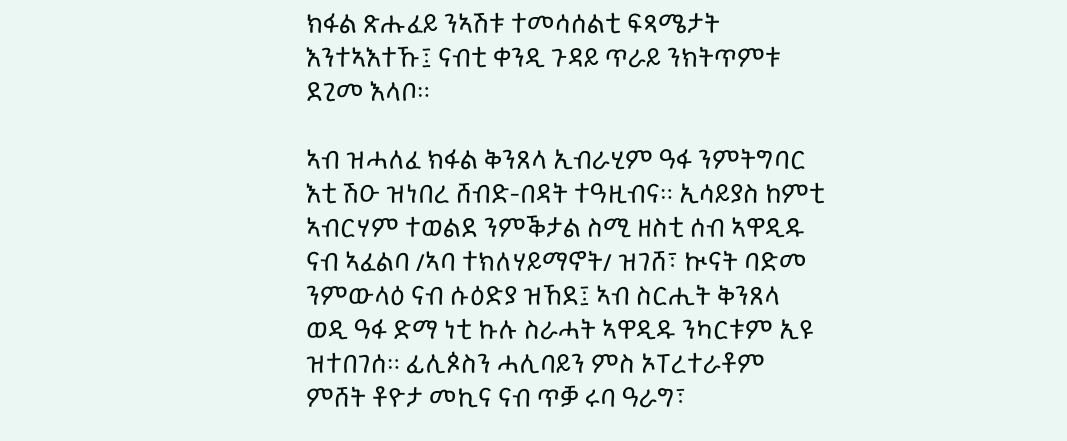ክፋል ጽሑፈይ ንኣሽቱ ተመሳሰልቲ ፍጻሜታት እንተኣእተኹ፤ ናብቲ ቀንዲ ጉዳይ ጥራይ ንክትጥምቱ ደጊመ እላቦ።

ኣብ ዝሓለፈ ክፋል ቅንጸላ ኢብራሂም ዓፋ ንምትግባር እቲ ሽዑ ዝነበረ ሸብድ-በዳት ተዓዚብና። ኢሳይያስ ከምቲ ኣብርሃም ተወልደ ንምቕታል ስሚ ዘስቲ ሰብ ኣዋዲዱ ናብ ኣፈልባ /ኣባ ተክለሃይማኖት/ ዝገሸ፣ ኲናት ባድመ ንምውላዕ ናብ ሱዕድያ ዝኸደ፤ ኣብ ስርሒት ቅንጸላ ወዲ ዓፋ ድማ ነቲ ኩሉ ስራሓት ኣዋዲዱ ንካርቱም ኢዩ ዝተበገሰ። ፊሊጶስን ሓሊባይን ምስ ኦፐረተራቶም ምሸት ቶዮታ መኪና ናብ ጥቓ ሩባ ዓራግ፣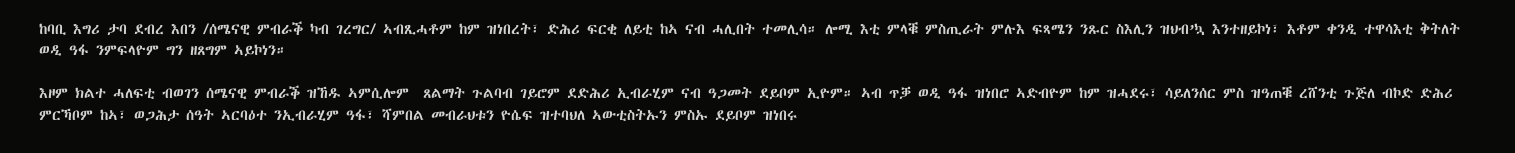ከባቢ እግሪ ታባ ደብረ እበን /ሰሜናዊ ምብራቕ ካብ ገረግር/ ኣብጺሓቶም ከም ዝነበረት፣ ድሕሪ ፍርቂ ለይቲ ከኣ ናብ ሓሊበት ተመሊሳ። ሎሚ እቲ ምላቑ ምስጢራት ምሉእ ፍጻሜን ንጹር ስእሊን ዝህብ’ኳ እንተዘይኮነ፣ እቶም ቀንዲ ተዋሳእቲ ቅትለት ወዲ ዓፋ ንምፍላዮም ግን ዘጸግም ኣይኮነን።

እዞም ክልተ ሓለፍቲ ብወገን ሰሜናዊ ምብራቕ ዝኸዱ ኣምሲሎም  ጸልማት ጉልባብ ገይሮም ደድሕሪ ኢብራሂም ናብ ዓጋመት ደይቦም ኢዮም። ኣብ ጥቓ ወዲ ዓፋ ዝነበሮ ኣድብዮም ከም ዝሓደሩ፣ ሳይለንሰር ምስ ዝዓጠቑ ረሸንቲ ጉጅለ ብኮድ ድሕሪ ምርኻቦም ከኣ፣ ወጋሕታ ሰዓት ኣርባዕተ ንኢብራሂም ዓፋ፣ ሻምበል መብራህቱን ዮሴፍ ዝተባህለ ኣውቲስትኡን ምስኡ ደይቦም ዝነበሩ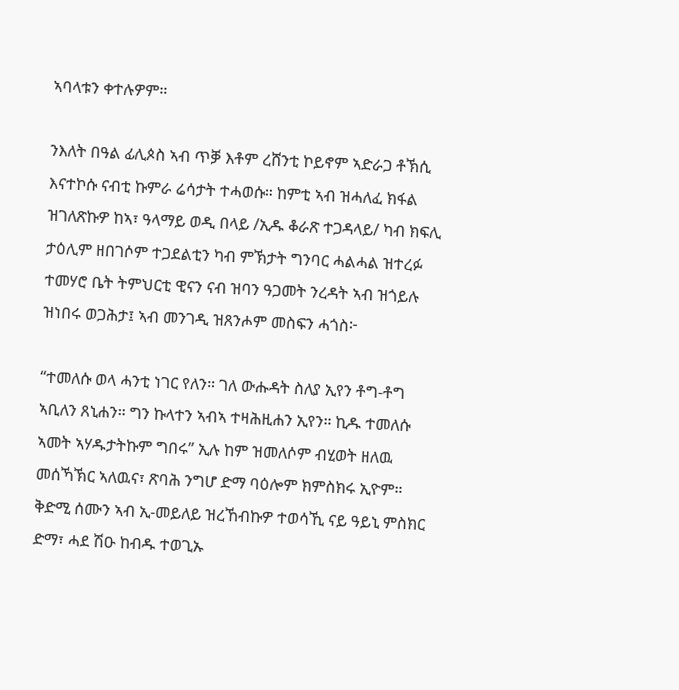ኣባላቱን ቀተሉዎም።

ንእለት በዓል ፊሊጶስ ኣብ ጥቓ እቶም ረሸንቲ ኮይኖም ኣድራጋ ቶኽሲ እናተኮሱ ናብቲ ኩምራ ሬሳታት ተሓወሱ። ከምቲ ኣብ ዝሓለፈ ክፋል ዝገለጽኩዎ ከኣ፣ ዓላማይ ወዲ በላይ /ኢዱ ቆራጽ ተጋዳላይ/ ካብ ክፍሊ ታዕሊም ዘበገሶም ተጋደልቲን ካብ ምኽታት ግንባር ሓልሓል ዝተረፉ ተመሃሮ ቤት ትምህርቲ ዊናን ናብ ዝባን ዓጋመት ንረዳት ኣብ ዝጎይሉ ዝነበሩ ወጋሕታ፤ ኣብ መንገዲ ዝጸንሖም መስፍን ሓጎስ፦

“ተመለሱ ወላ ሓንቲ ነገር የለን። ገለ ውሑዳት ስለያ ኢየን ቶግ-ቶግ ኣቢለን ጸኒሐን። ግን ኩላተን ኣብኣ ተዛሕዚሐን ኢየን። ኪዱ ተመለሱ ኣመት ኣሃዱታትኩም ግበሩ” ኢሉ ከም ዝመለሶም ብሂወት ዘለዉ መሰኻኽር ኣለዉና፣ ጽባሕ ንግሆ ድማ ባዕሎም ክምስክሩ ኢዮም። ቅድሚ ሰሙን ኣብ ኢ-መይለይ ዝረኸብኩዎ ተወሳኺ ናይ ዓይኒ ምስክር ድማ፣ ሓደ ሽዑ ከብዱ ተወጊኡ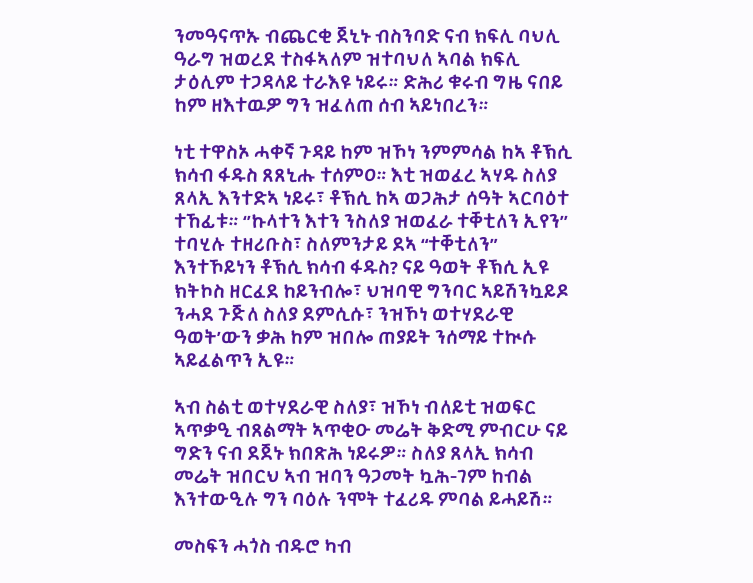ንመዓናጥኡ ብጨርቂ ጀኒኑ ብስንባድ ናብ ክፍሊ ባህሊ ዓራግ ዝወረደ ተስፋኣለም ዝተባህለ ኣባል ክፍሊ ታዕሊም ተጋዳላይ ተራእዩ ነይሩ። ድሕሪ ቁሩብ ግዜ ናበይ ከም ዘእተዉዎ ግን ዝፈለጠ ሰብ ኣይነበረን።

ነቲ ተዋስኦ ሓቀኛ ጉዳይ ከም ዝኾነ ንምምሳል ከኣ ቶኽሲ ክሳብ ፋዱስ ጸጸኒሑ ተሰምዐ። እቲ ዝወፈረ ኣሃዱ ስለያ ጸላኢ እንተድኣ ነይሩ፣ ቶኽሲ ከኣ ወጋሕታ ሰዓት ኣርባዕተ ተኸፊቱ። ‘’ኩላተን እተን ንስለያ ዝወፈራ ተቐቲለን ኢየን’’ ተባሂሉ ተዘሪቡስ፣ ስለምንታይ ደኣ “ተቐቲለን” እንተኾይነን ቶኽሲ ክሳብ ፋዱስ? ናይ ዓወት ቶኽሲ ኢዩ ክትኮስ ዘርፈደ ከይንብሎ፣ ህዝባዊ ግንባር ኣይሽንኳይዶ ንሓደ ጉጅለ ስለያ ደምሲሱ፣ ንዝኾነ ወተሃደራዊ ዓወት’ውን ቃሕ ከም ዝበሎ ጠያይት ንሰማይ ተኲሱ ኣይፈልጥን ኢዩ።

ኣብ ስልቲ ወተሃደራዊ ስለያ፣ ዝኾነ ብለይቲ ዝወፍር ኣጥቃዒ ብጸልማት ኣጥቂዑ መሬት ቅድሚ ምብርሁ ናይ ግድን ናብ ደጀኑ ክበጽሕ ነይሩዎ። ስለያ ጸላኢ ክሳብ መሬት ዝበርህ ኣብ ዝባን ዓጋመት ኳሕ-ገም ከብል እንተውዒሉ ግን ባዕሉ ንሞት ተፈሪዱ ምባል ይሓይሽ።

መስፍን ሓጎስ ብዱሮ ካብ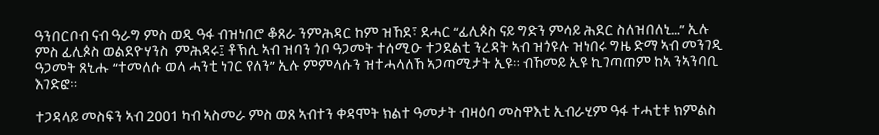ዓንበርቦብ ናብ ዓራግ ምስ ወዲ ዓፋ ብዝነበሮ ቆጸራ ንምሕዳር ከም ዝኸደ፣ ደሓር “ፊሊጶስ ናይ ግድን ምሳይ ሕደር ስለዝበለኒ…” ኢሉ ምስ ፊሊጶስ ወልደዮሃንስ  ምሕዳሩ፤ ቶኽሲ ኣብ ዝባን ጎቦ ዓጋመት ተሰሚዑ ተጋደልቲ ንረዳት ኣብ ዝጎዩሉ ዝነበሩ ግዜ ድማ ኣብ መንገዲ ዓጋመት ጸኒሑ “ተመለሱ ወላ ሓንቲ ነገር የለን” ኢሉ ምምላሱን ዝተሓላለኸ ኣጋጣሚታት ኢዩ። ብኸመይ ኢዩ ኪገጣጠም ከኣ ንኣንባቢ እገድፎ።

ተጋዳላይ መስፍን ኣብ 2001 ካብ ኣስመራ ምስ ወጸ ኣብተን ቀዳሞት ክልተ ዓመታት ብዛዕባ መስዋእቲ ኢብራሂም ዓፋ ተሓቲቱ ክምልስ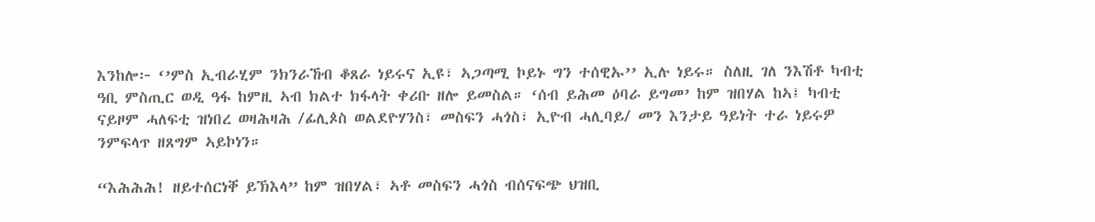እንከሎ፦ ‘’ምስ ኢብራሂም ንክንራኸብ ቆጸራ ነይሩና ኢዩ፣ ኣጋጣሚ ኮይኑ ግን ተሰዊኡ’’ ኢሉ ነይሩ። ስለዚ ገለ ንእሽቶ ካብቲ ዓቢ ምስጢር ወዲ ዓፋ ከምዚ ኣብ ክልተ ክፋላት ቀሪቡ ዘሎ ይመስል። ‘ሰብ ይሕመ ዕባራ ይግመ’ ከም ዝበሃል ከኣ፤ ካብቲ ናይዞም ሓለፍቲ ዝነበረ ወዛሕዛሕ /ፊሊጶስ ወልደዮሃንስ፣ መስፍን ሓጎስ፣ ኢዮብ ሓሊባይ/ መን እንታይ ዓይነት ተራ ነይሩዎ ንምፍላጥ ዘጸግም ኣይኮነን።

“እሕሕሕ! ዘይተሰርነቐ ይኽእላ” ከም ዝበሃል፣ ኣቶ መስፍን ሓጎስ ብሰናፍጭ ህዝቢ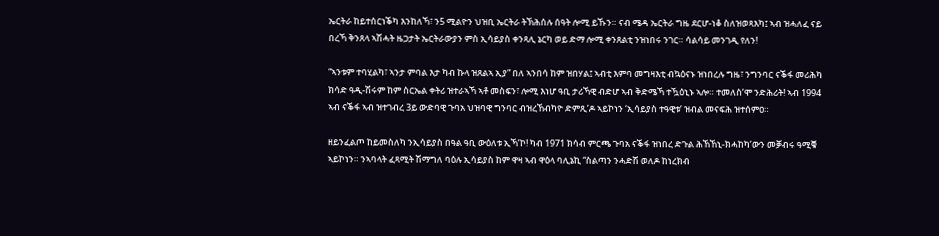ኤርትራ ከይተሰርነቕካ እንከለኻ፣ ን5 ሚልዮን ህዝቢ ኤርትራ ትኽሕሰሉ ሰዓት ሎሚ ይኹን። ናብ ሜዳ ኤርትራ ግዜ ደርሆ-ነቆ ስለዝወጻእካ፤ ኣብ ዝሓለፈ ናይ በረኻ ቅንጸላ ኣሽሓት ዜጋታት ኤርትራውያን ምስ ኢሳይያስ ቀንጻሊ ኔርካ ወይ ድማ ሎሚ ቀንጸልቲ ንዝነበሩ ንገር። ሳልሳይ መንገዲ የለን!

“ኣንቱም ተባሂልካ፣ ኣንታ ምባል እታ ካብ ኩላ ዝጸልኣ ኢያ” በለ ኣንበሳ ከም ዝበሃል፤ ኣብቲ እምባ መግዛእቲ ብኳዕናኑ ዝነበረሉ ግዜ፣ ንግንባር ናቕፋ መሪሕካ ክሳድ ዓዲ-ሽሩም ከም ስርኤል ቀትሪ ዝተራኣኻ ኣቶ መስፍን፣ ሎሚ እነሆ ዓቢ ታሪኻዊ ብድሆ ኣብ ቅድሜኻ ተዃዕኒኑ ኣሎ። ተመለስ’ሞ ንድሕሪት! ኣብ 1994 ኣብ ናቕፋ ኣብ ዝተገብረ 3ይ ውድባዊ ጉባአ ህዝባዊ ግንባር ብዝረኸብካዮ ድምጺ’ዶ ኣይኮነን ‘ኢሳይያስ ተዓዊቱ’ ዝብል መናፍሕ ዝተሰምዐ።

ዘይንፈልጦ ከይመስለካ ንኢሳይያስ በዓል ዓቢ ውዕለቱ ኢኻ’ኮ! ካብ 1971 ክሳብ ምርጫ ጉባአ ናቕፋ ዝነበረ ድጉል ሕኸኸኒ-ክሓከካ’ውን መቓብሩ ዓሚቑ ኣይኮነን። ንኣባላት ፈጻሚት ሽማግለ ባዕሉ ኢሳይያስ ከም ዋዛ ኣብ ዋዕላ ባሊኔኪ “ስልጣን ንሓድሽ ወለዶ ከነረክብ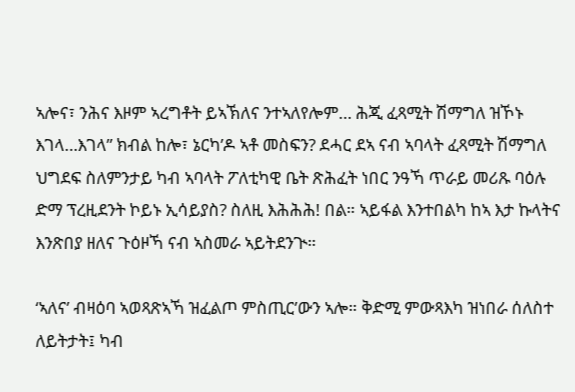ኣሎና፣ ንሕና እዞም ኣረግቶት ይኣኽለና ንተኣለየሎም… ሕጂ ፈጻሚት ሽማግለ ዝኾኑ እገላ…እገላ” ክብል ከሎ፣ ኔርካ’ዶ ኣቶ መስፍን? ደሓር ደኣ ናብ ኣባላት ፈጻሚት ሽማግለ ህግደፍ ስለምንታይ ካብ ኣባላት ፖለቲካዊ ቤት ጽሕፈት ነበር ንዓኻ ጥራይ መሪጹ ባዕሉ ድማ ፕረዚደንት ኮይኑ ኢሳይያስ? ስለዚ እሕሕሕ! በል። ኣይፋል እንተበልካ ከኣ እታ ኩላትና እንጽበያ ዘለና ጉዕዞኻ ናብ ኣስመራ ኣይትደንጒ።

‘ኣለና’ ብዛዕባ ኣወጻጽኣኻ ዝፈልጦ ምስጢር’ውን ኣሎ። ቅድሚ ምውጻእካ ዝነበራ ሰለስተ ለይትታት፤ ካብ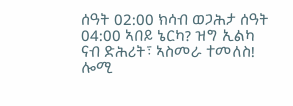ሰዓት 02:00 ክሳብ ወጋሕታ ሰዓት 04:00 ኣበይ ኔርካ? ዝግ ኢልካ ናብ ድሕሪት፣ ኣስመራ ተመለስ! ሎሚ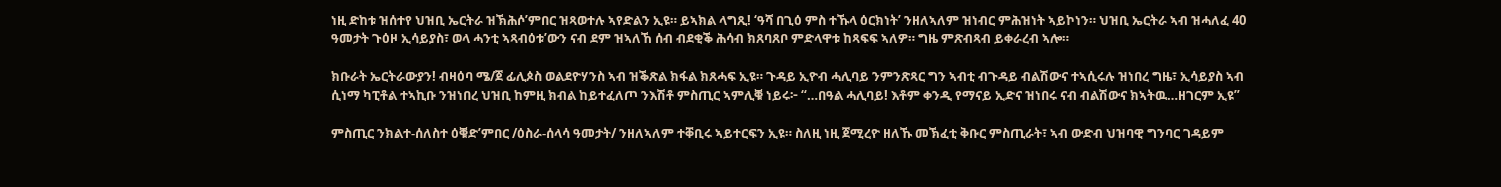ነዚ ድከቱ ዝሰተየ ህዝቢ ኤርትራ ዝኽሕሶ’ምበር ዝጻወተሉ ኣየድልን ኢዩ። ይኣክል ላግጺ! ‘ዓሻ በጊዕ ምስ ተኹላ ዕርክነት’ ንዘለኣለም ዝነብር ምሕዝነት ኣይኮነን። ህዝቢ ኤርትራ ኣብ ዝሓለፈ 40 ዓመታት ጉዕዞ ኢሳይያስ፣ ወላ ሓንቲ ኣጻብዕቱ’ውን ናብ ደም ዝኣለኸ ሰብ ብደቂቕ ሕሳብ ክጸባጸቦ ምድላዋቱ ከጻፍፍ ኣለዎ። ግዜ ምጽብጻብ ይቀራረብ ኣሎ።

ክቡራት ኤርትራውያን! ብዛዕባ ሜ/ጀ ፊሊጶስ ወልደዮሃንስ ኣብ ዝቕጽል ክፋል ክጸሓፍ ኢዩ። ጉዳይ ኢዮብ ሓሊባይ ንምንጽጻር ግን ኣብቲ ብጉዳይ ብልሽውና ተኣሲሩሉ ዝነበረ ግዜ፣ ኢሳይያስ ኣብ ሲነማ ካፒቶል ተኣኪቡ ንዝነበረ ህዝቢ ከምዚ ክብል ከይተፈለጦ ንእሽቶ ምስጢር ኣምሊቑ ነይሩ፦ “…በዓል ሓሊባይ! እቶም ቀንዲ የማናይ ኢድና ዝነበሩ ናብ ብልሽውና ክኣትዉ…ዘገርም ኢዩ”

ምስጢር ንክልተ-ሰለስተ ዕቑድ’ምበር /ዕስራ-ሰላሳ ዓመታት/ ንዘለኣለም ተቐቢሩ ኣይተርፍን ኢዩ። ስለዚ ነዚ ጀሚረዮ ዘለኹ መኽፈቲ ቅቡር ምስጢራት፣ ኣብ ውድብ ህዝባዊ ግንባር ገዳይም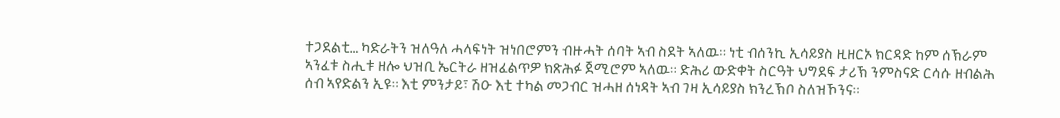ተጋደልቲ… ካድራትን ዝለዓለ ሓላፍነት ዝነበሮምን ብዙሓት ሰባት ኣብ ስደት ኣለዉ። ነቲ ብሰንኪ ኢሳይያስ ዚዘርኦ ክርዳድ ከም ሰኽራም ኣንፈቱ ስሒቱ ዘሎ ህዝቢ ኤርትራ ዘዝፈልጥዎ ክጽሕፉ ጀሚሮም ኣለዉ። ድሕሪ ውድቀት ስርዓት ህግደፍ ታሪኽ ንምስናድ ርሳሱ ዘብልሕ ሰብ ኣየድልን ኢዩ። እቲ ምንታይ፣ ሽዑ እቲ ተካል መጋብር ዝሓዘ ሰነዳት ኣብ ገዛ ኢሳይያስ ክንረኽቦ ስለዝኾንና።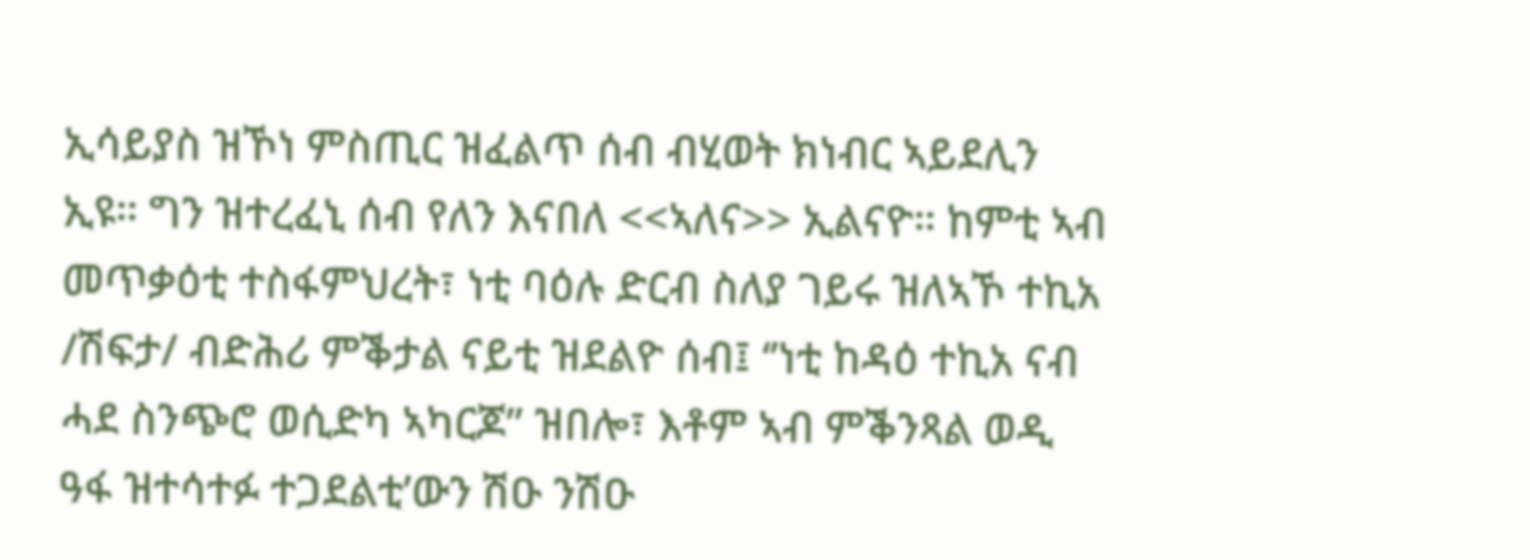ኢሳይያስ ዝኾነ ምስጢር ዝፈልጥ ሰብ ብሂወት ክነብር ኣይደሊን ኢዩ። ግን ዝተረፈኒ ሰብ የለን እናበለ <<ኣለና>> ኢልናዮ። ከምቲ ኣብ መጥቃዕቲ ተስፋምህረት፣ ነቲ ባዕሉ ድርብ ስለያ ገይሩ ዝለኣኾ ተኪአ /ሽፍታ/ ብድሕሪ ምቕታል ናይቲ ዝደልዮ ሰብ፤ ‘’ነቲ ከዳዕ ተኪአ ናብ ሓደ ስንጭሮ ወሲድካ ኣካርጆ” ዝበሎ፣ እቶም ኣብ ምቕንጻል ወዲ ዓፋ ዝተሳተፉ ተጋደልቲ’ውን ሽዑ ንሽዑ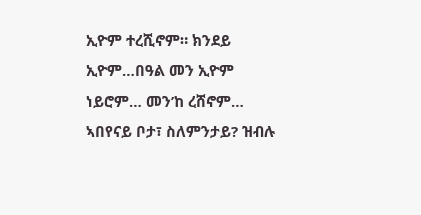ኢዮም ተረሺኖም። ክንደይ ኢዮም…በዓል መን ኢዮም ነይሮም… መን’ከ ረሸኖም… ኣበየናይ ቦታ፣ ስለምንታይ? ዝብሉ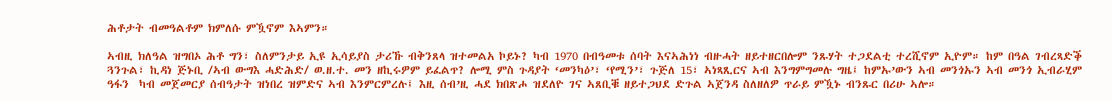ሕቶታት ብመዓልቶም ክምለሱ ምዃኖም እኣምን።

ኣብዚ ክለዓል ዝግበኦ ሕቶ ግን፣ ስለምንታይ ኢዩ ኢሳይያስ ታሪኹ ብቅንጸላ ዝተመልአ ኮይኑ? ካብ 1970 በብዓመቱ ሰባት እናኣሕነነ ብዙሓት ዘይተዘርበሎም ንጹሃት ተጋደልቲ ተረሺኖም ኢዮም። ከም በዓል ገብረጻድቕ ጓንጉል፣ ኪዳነ ጅኑቢ /ኣብ ውግእ ሓድሕድ/ ወ.ዘ.ተ. መን ዘኪሩዎም ይፈልጥ? ሎሚ ምስ ጉዳያት ‘መንካዕ’፣ ‘የሚን’፣ ጉጅለ 15፣ ኣነጻጺርና ኣብ እንግምግመሉ ግዜ፤ ከምኡ’ውን ኣብ መንጎኡን ኣብ መንጎ ኢብራሂም ዓፋን  ካብ መጀመርያ ሰብዓታት ዝነበረ ዝምድና ኣብ እንምርምረሉ፤ እዚ ሰብ’ዚ ሓደ ክበጽሖ ዝደለዮ ገና ኣጸቢቑ ዘይተጋህደ ድጉል ኣጀንዳ ስለዘለዎ ጥራይ ምዃኑ ብንጹር በሪሁ ኣሎ።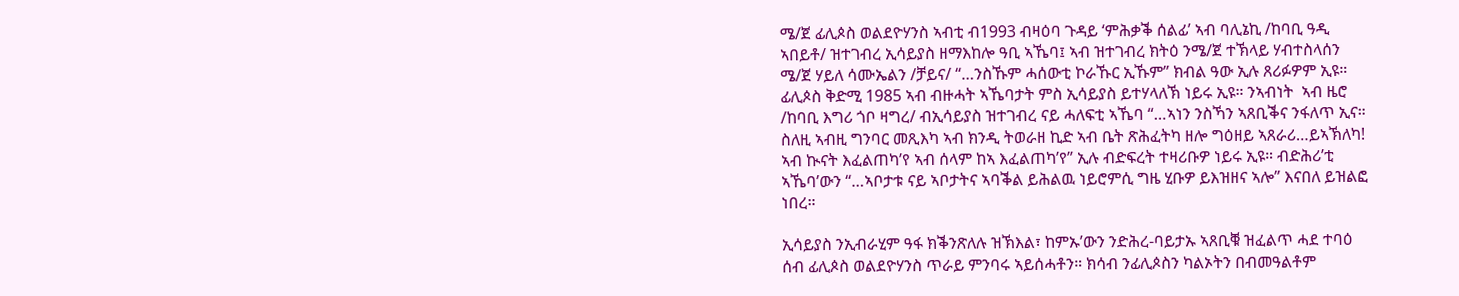ሜ/ጀ ፊሊጶስ ወልደዮሃንስ ኣብቲ ብ1993 ብዛዕባ ጉዳይ ‘ምሕቃቕ ሰልፊ’ ኣብ ባሊኔኪ /ከባቢ ዓዲ ኣበይቶ/ ዝተገብረ ኢሳይያስ ዘማእከሎ ዓቢ ኣኼባ፤ ኣብ ዝተገብረ ክትዕ ንሜ/ጀ ተኽላይ ሃብተስላሰን ሜ/ጀ ሃይለ ሳሙኤልን /ቻይና/ “…ንስኹም ሓሰውቲ ኮራኹር ኢኹም” ክብል ዓው ኢሉ ጸሪፉዎም ኢዩ። ፊሊጶስ ቅድሚ 1985 ኣብ ብዙሓት ኣኼባታት ምስ ኢሳይያስ ይተሃላለኽ ነይሩ ኢዩ። ንኣብነት  ኣብ ዜሮ /ከባቢ እግሪ ጎቦ ዛግረ/ ብኢሳይያስ ዝተገብረ ናይ ሓለፍቲ ኣኼባ “…ኣነን ንስኻን ኣጸቢቕና ንፋለጥ ኢና። ስለዚ ኣብዚ ግንባር መጺእካ ኣብ ክንዲ ትወራዘ ኪድ ኣብ ቤት ጽሕፈትካ ዘሎ ግዕዘይ ኣጸራሪ…ይኣኽለካ! ኣብ ኲናት እፈልጠካ’የ ኣብ ሰላም ከኣ እፈልጠካ’የ” ኢሉ ብድፍረት ተዛሪቡዎ ነይሩ ኢዩ። ብድሕሪ’ቲ ኣኼባ’ውን “…ኣቦታቱ ናይ ኣቦታትና ኣባቕል ይሕልዉ ነይሮምሲ ግዜ ሂቡዎ ይእዝዘና ኣሎ” እናበለ ይዝልፎ ነበረ።

ኢሳይያስ ንኢብራሂም ዓፋ ክቕንጽለሉ ዝኽእል፣ ከምኡ’ውን ንድሕረ-ባይታኡ ኣጸቢቑ ዝፈልጥ ሓደ ተባዕ ሰብ ፊሊጶስ ወልደዮሃንስ ጥራይ ምንባሩ ኣይሰሓቶን። ክሳብ ንፊሊጶስን ካልኦትን በብመዓልቶም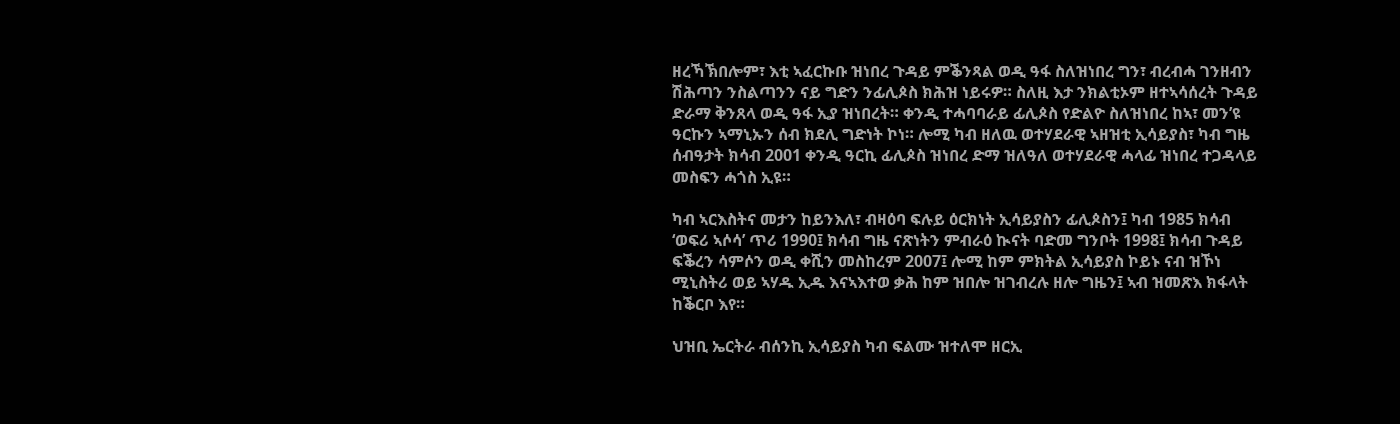ዘረኻኽበሎም፣ እቲ ኣፈርኩቡ ዝነበረ ጉዳይ ምቕንጻል ወዲ ዓፋ ስለዝነበረ ግን፣ ብረብሓ ገንዘብን ሽሕጣን ንስልጣንን ናይ ግድን ንፊሊጶስ ክሕዝ ነይሩዎ። ስለዚ እታ ንክልቲኦም ዘተኣሳሰረት ጉዳይ ድራማ ቅንጸላ ወዲ ዓፋ ኢያ ዝነበረት። ቀንዲ ተሓባባራይ ፊሊጶስ የድልዮ ስለዝነበረ ከኣ፣ መን’ዩ ዓርኩን ኣማኒኡን ሰብ ክደሊ ግድነት ኮነ። ሎሚ ካብ ዘለዉ ወተሃደራዊ ኣዘዝቲ ኢሳይያስ፣ ካብ ግዜ ሰብዓታት ክሳብ 2001 ቀንዲ ዓርኪ ፊሊጶስ ዝነበረ ድማ ዝለዓለ ወተሃደራዊ ሓላፊ ዝነበረ ተጋዳላይ መስፍን ሓጎስ ኢዩ።

ካብ ኣርእስትና መታን ከይንእለ፣ ብዛዕባ ፍሉይ ዕርክነት ኢሳይያስን ፊሊጶስን፤ ካብ 1985 ክሳብ ‘ወፍሪ ኣሶሳ’ ጥሪ 1990፤ ክሳብ ግዜ ናጽነትን ምብራዕ ኲናት ባድመ ግንቦት 1998፤ ክሳብ ጉዳይ ፍቕረን ሳምሶን ወዲ ቀሺን መስከረም 2007፤ ሎሚ ከም ምክትል ኢሳይያስ ኮይኑ ናብ ዝኾነ ሚኒስትሪ ወይ ኣሃዱ ኢዱ እናኣእተወ ቃሕ ከም ዝበሎ ዝገብረሉ ዘሎ ግዜን፤ ኣብ ዝመጽእ ክፋላት ከቕርቦ እየ።

ህዝቢ ኤርትራ ብሰንኪ ኢሳይያስ ካብ ፍልሙ ዝተለሞ ዘርኢ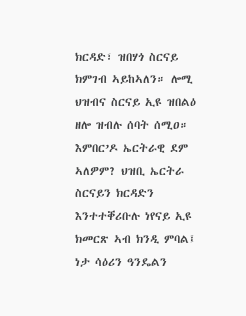ክርዳድ፣ ዝበሃጎ ስርናይ ክምገብ ኣይከኣለን። ሎሚ ህዝብና ስርናይ ኢዩ ዝበልዕ ዘሎ ዝብሉ ሰባት ሰሚዐ። እምበር’ዶ ኤርትራዊ ደም ኣለዎም? ህዝቢ ኤርትራ ስርናይን ክርዳድን እንተተቐሪቡሉ ነየናይ ኢዩ ክመርጽ ኣብ ክንዲ ምባል፤ ነታ ሳዕሪን ዓንዴልን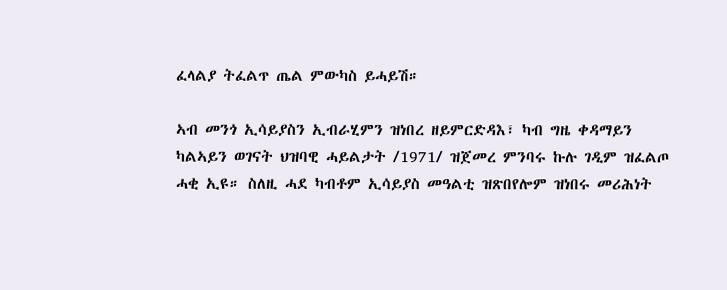ፈላልያ ትፈልጥ ጤል ምውካስ ይሓይሽ።

ኣብ መንጎ ኢሳይያስን ኢብራሂምን ዝነበረ ዘይምርድዳእ፣ ካብ ግዜ ቀዳማይን ካልኣይን ወገናት ህዝባዊ ሓይልታት /1971/ ዝጀመረ ምንባሩ ኩሉ ገዲም ዝፈልጦ ሓቂ ኢዩ። ስለዚ ሓደ ካብቶም ኢሳይያስ መዓልቲ ዝጽበየሎም ዝነበሩ መሪሕነት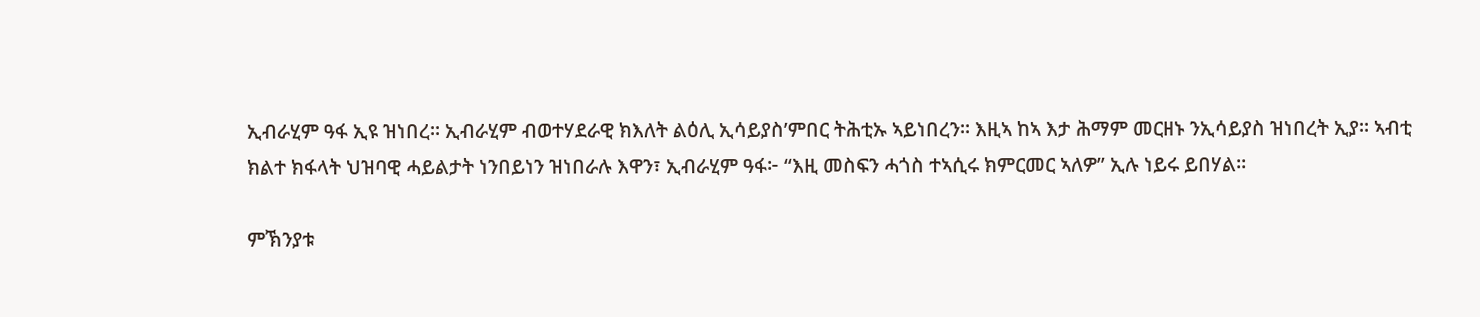ኢብራሂም ዓፋ ኢዩ ዝነበረ። ኢብራሂም ብወተሃደራዊ ክእለት ልዕሊ ኢሳይያስ’ምበር ትሕቲኡ ኣይነበረን። እዚኣ ከኣ እታ ሕማም መርዘኑ ንኢሳይያስ ዝነበረት ኢያ። ኣብቲ ክልተ ክፋላት ህዝባዊ ሓይልታት ነንበይነን ዝነበራሉ እዋን፣ ኢብራሂም ዓፋ፦ “እዚ መስፍን ሓጎስ ተኣሲሩ ክምርመር ኣለዎ” ኢሉ ነይሩ ይበሃል።

ምኽንያቱ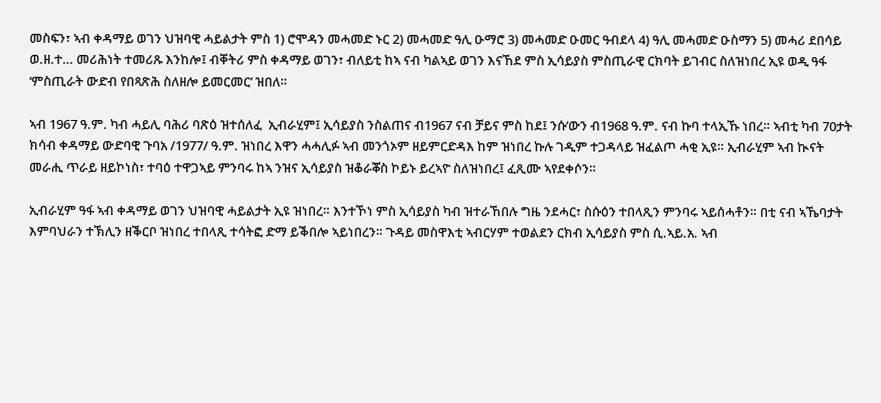መስፍን፣ ኣብ ቀዳማይ ወገን ህዝባዊ ሓይልታት ምስ 1) ሮሞዳን መሓመድ ኑር 2) መሓመድ ዓሊ ዑማሮ 3) መሓመድ ዑመር ዓብደላ 4) ዓሊ መሓመድ ዑስማን 5) መሓሪ ደበሳይ ወ.ዘ.ተ… መሪሕነት ተመሪጹ እንከሎ፤ ብቐትሪ ምስ ቀዳማይ ወገን፣ ብለይቲ ከኣ ናብ ካልኣይ ወገን እናኸደ ምስ ኢሳይያስ ምስጢራዊ ርክባት ይገብር ስለዝነበረ ኢዩ ወዲ ዓፋ ‘ምስጢራት ውድብ የበጻጽሕ ስለዘሎ ይመርመር’ ዝበለ።

ኣብ 1967 ዓ.ም. ካብ ሓይሊ ባሕሪ ባጽዕ ዝተሰለፈ  ኢብራሂም፤ ኢሳይያስ ንስልጠና ብ1967 ናብ ቻይና ምስ ከደ፤ ንሱ’ውን ብ1968 ዓ.ም. ናብ ኩባ ተላኢኹ ነበረ። ኣብቲ ካብ 70ታት ክሳብ ቀዳማይ ውድባዊ ጉባአ /1977/ ዓ.ም. ዝነበረ እዋን ሓሓሊፉ ኣብ መንጎኦም ዘይምርድዳእ ከም ዝነበረ ኩሉ ገዲም ተጋዳላይ ዝፈልጦ ሓቂ ኢዩ። ኢብራሂም ኣብ ኲናት መራሒ ጥራይ ዘይኮነስ፣ ተባዕ ተዋጋኣይ ምንባሩ ከኣ ንዝና ኢሳይያስ ዝቆራቖስ ኮይኑ ይረኣዮ ስለዝነበረ፤ ፈጺሙ ኣየደቀሶን።

ኢብራሂም ዓፋ ኣብ ቀዳማይ ወገን ህዝባዊ ሓይልታት ኢዩ ዝነበረ። እንተኾነ ምስ ኢሳይያስ ካብ ዝተራኸበሉ ግዜ ንደሓር፣ ስሱዕን ተበላጺን ምንባሩ ኣይሰሓቶን። በቲ ናብ ኣኼባታት እምባህራን ተኽሊን ዘቕርቦ ዝነበረ ተበላጺ ተሳትፎ ድማ ይቕበሎ ኣይነበረን። ጉዳይ መስዋእቲ ኣብርሃም ተወልደን ርክብ ኢሳይያስ ምስ ሲ.ኣይ.አ. ኣብ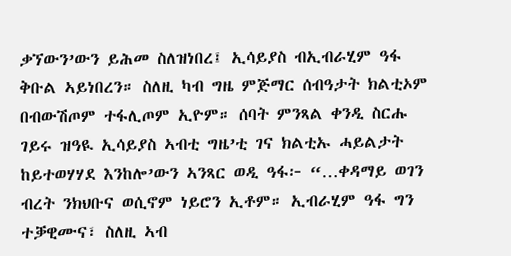ቃኘውን’ውን ይሕመ ስለዝነበረ፤ ኢሳይያስ ብኢብራሂም ዓፋ ቅቡል ኣይነበረን። ስለዚ ካብ ግዜ ምጅማር ሰብዓታት ክልቲኦም በብውሽጦም ተፋሊጦም ኢዮም። ሰባት ምንጻል ቀንዲ ስርሑ ገይሩ ዝዓዪ ኢሳይያስ ኣብቲ ግዜ’ቲ ገና ክልቲኡ ሓይልታት ከይተወሃሃደ እንከሎ’ውን ኣንጻር ወዲ ዓፋ፦ “…ቀዳማይ ወገን ብረት ንክህቡና ወሲኖም ነይሮን ኢቶም። ኢብራሂም ዓፋ ግን ተቓዊሙና፣ ስለዚ ኣብ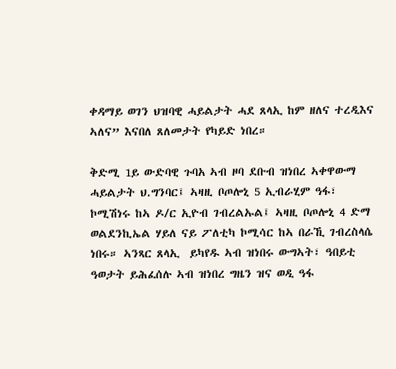ቀዳማይ ወገን ህዝባዊ ሓይልታት ሓደ ጸላኢ ከም ዘለና ተረዲእና ኣለና” እናበለ ጸለመታት የካይድ ነበረ።

ቅድሚ 1ይ ውድባዊ ጉባአ ኣብ ዞባ ደቡብ ዝነበረ ኣቀዋውማ ሓይልታት ህ.ግንባር፤ ኣዛዚ ቦጦሎኒ 5 ኢብራሂም ዓፋ፣ ኮሚሽነሩ ከኣ ዶ/ር ኢዮብ ገብረልኡል፤ ኣዛዚ ቦጦሎኒ 4 ድማ ወልደንኪኤል ሃይለ ናይ ፖለቲካ ኮሚሳር ከኣ በራኺ ገብረስላሴ ነበሩ። ኣንጻር ጸላኢ  ይካየዱ ኣብ ዝነበሩ ውግኣት፣ ዓበይቲ ዓወታት ይሕፈሰሉ ኣብ ዝነበረ ግዜን ዝና ወዲ ዓፋ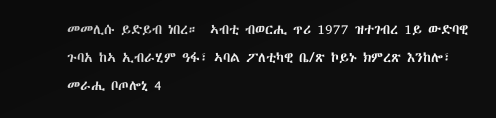መመሊሱ ይድይብ ነበረ።  ኣብቲ ብወርሒ ጥሪ 1977 ዝተገብረ 1ይ ውድባዊ ጉባአ ከኣ ኢብራሂም ዓፋ፣ ኣባል ፖለቲካዊ ቤ/ጽ ኮይኑ ክምረጽ እንከሎ፣ መራሒ ቦጦሎኒ 4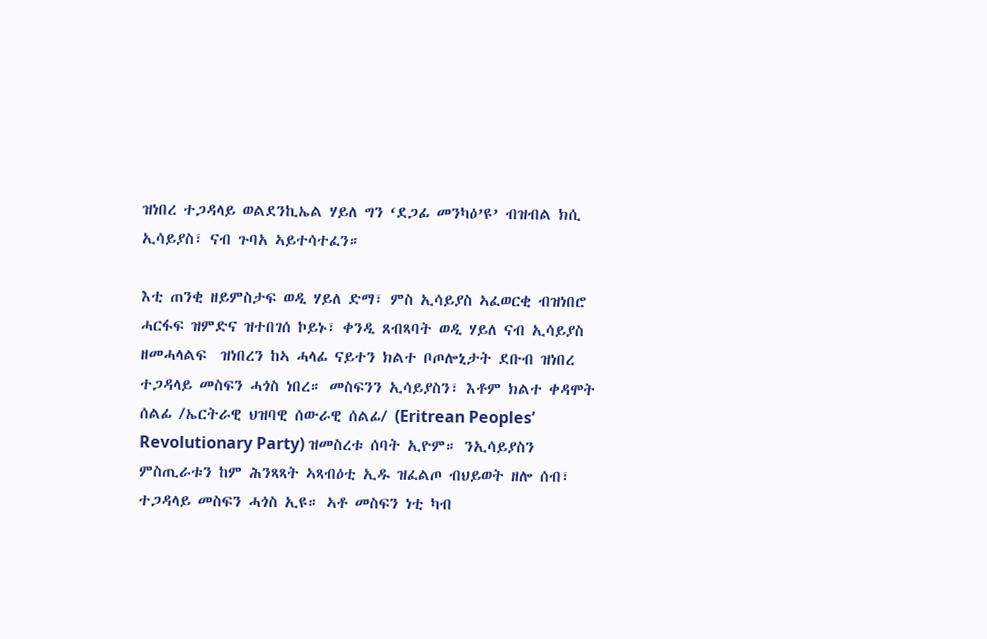ዝነበረ ተጋዳላይ ወልደንኪኤል ሃይለ ግን ‘ደጋፊ መንካዕ’ዩ’ ብዝብል ክሲ ኢሳይያስ፣ ናብ ጉባአ ኣይተሳተፈን።

እቲ ጠንቂ ዘይምስታፍ ወዲ ሃይለ ድማ፣ ምስ ኢሳይያስ ኣፈወርቂ ብዝነበሮ ሓርፋፍ ዝምድና ዝተበገሰ ኮይኑ፣ ቀንዲ ጸብጻባት ወዲ ሃይለ ናብ ኢሳይያስ ዘመሓላልፍ  ዝነበረን ከኣ ሓላፊ ናይተን ክልተ ቦጦሎኒታት ደቡብ ዝነበረ ተጋዳላይ መስፍን ሓጎስ ነበረ። መስፍንን ኢሳይያስን፣ እቶም ክልተ ቀዳሞት ሰልፊ /ኤርትራዊ ህዝባዊ ሰውራዊ ሰልፊ/ (Eritrean Peoples’ Revolutionary Party) ዝመስረቱ ሰባት ኢዮም። ንኢሳይያስን ምስጢራቱን ከም ሕንጻጻት ኣጻብዕቲ ኢዱ ዝፈልጦ ብህይወት ዘሎ ሰብ፣ ተጋዳላይ መስፍን ሓጎስ ኢዩ። ኣቶ መስፍን ነቲ ካብ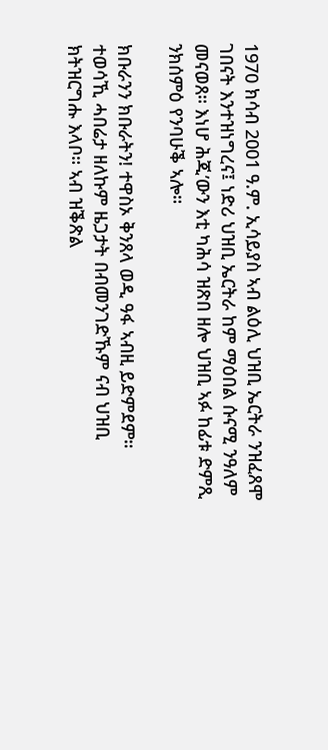1970 ክሳብ 2001 ዓ.ም. ኢሳይያስ ኣብ ልዕሊ ህዝቢ ኤርትራ ንዝፈጸሞ ገበናት እንተዝነግረና፤ ነድሪ ህዝቢ ኤርትራ ከም ማዕበል ሱናሚ ንዓለም መናወጸ። እነሆ ሕጂ’ውን እቲ ካሕሳ ዝጽበ ዘሎ ህዝቢ ኣፉ ከፊቱ ድምጺ ንክሰምዕ የንባሁቕ ኣሎ።

ክቡራንን ክቡራትን! ተዋስኦ ቅንጸላ ወዲ ዓፋ ኣብዚ ይድምደም። ተወሳኺ ሓበሬታ ዘለኩም ዜጋታት በብመንገድኹም ናብ ህዝቢ ክትዝርግሑ እላቦ። ኣብ ዝቕጽል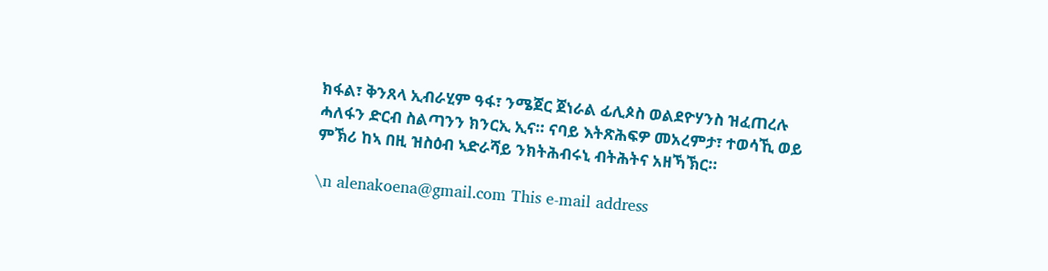ክፋል፣ ቅንጸላ ኢብራሂም ዓፋ፣ ንሜጀር ጀነራል ፊሊጶስ ወልደዮሃንስ ዝፈጠረሉ ሓለፋን ድርብ ስልጣንን ክንርኢ ኢና። ናባይ እትጽሕፍዎ መአረምታ፣ ተወሳኺ ወይ ምኽሪ ከኣ በዚ ዝስዕብ ኣድራሻይ ንክትሕብሩኒ ብትሕትና አዘኻኽር።

\n alenakoena@gmail.com This e-mail address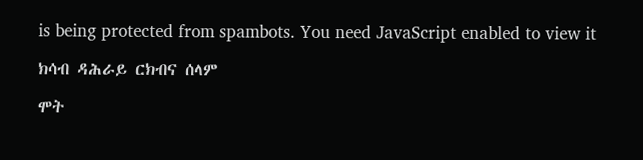is being protected from spambots. You need JavaScript enabled to view it

ክሳብ ዳሕራይ ርክብና ሰላም

ሞት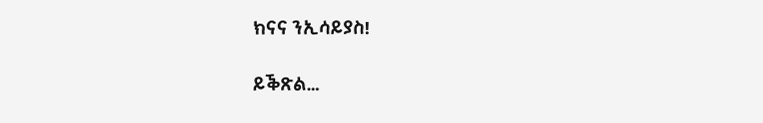ክናና ንኢሳይያስ!

ይቕጽል…